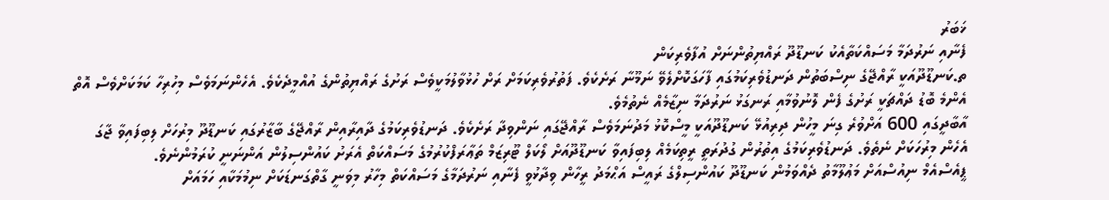ޚަބަރު
ފެނާއި ނަރުދަމާ މަސައްކަތާއެކު ކަނޑޫދޫ ރައްޔިތުންނަށް އުފާވެރިކަން
ތ.ކަނޑޫދޫއަކީ ރާއްޖޭގެ ނިސްބަތުން ދަނޑުވެރިކަމުގައި ފާހަގަކޮށްލެވޭ ނަމޫނާ ރަށެކެވެ. ފަތުރުވެރިކަމަށް ރަށް ހުޅުވާލުމަކީވެސް ރަށުގެ ރައްޔިތުންގެ އުއްމީދެކެވެ. އެހެންނަމަވެސް މިހުރިހާ ކަމަކަށްވެސް އޮތް އެންމެ ބޮޑު ދައްޗަކީ ރަށުގެ ފެން ލޮނުވުމާއި ރަނގަޅު ނަރުދަމާ ނިޒާމެއް ނެތުމެވެ.
އާބާދީގައި 600 އަށްވުރެ ގިނަ މީހުން ދިރިއުޅޭ ކަނޑޫދޫއަކީ މީސްކޮޅު މަދުނަމަވެސް ރާއްޖޭގައި ނަންވިދާ ރަށެކެވެ. ދަނޑުވެރިކަމުގެ ދާއިރާއިން ރާއްޖޭގެ ބާޒާރުގައި ކަނޑޫދޫ މިރުހަށް ލިބިފައިވާ ޖާގަ އެހެން މިރުހަކަށް ނެތެވެ. ދަނޑުވެރިކަމުގެ އިތުރުން ގުދުރަތީ ރީތިކަމެއް ލިބިފައިވާ ކަނޑޫދޫއަށް ލޯކަލް ޓޫރިޒަމް ތަޢާރަފްކުރުމުގެ މަސައްކަތް އެރަށު ކައުންސިލުން އަންނަނީ ކުރަމުންނެވެ.
ޕީއެސްއެމް ނިއުސްއަށް މަޢުލޫމާތު ދެއްވަމުން ކަނޑޫދޫ ކައުންސިލްގެ ރައީސް އަޙްމަދު ރީހާން ވިދާޅުވީ ފެނާއި ނަރުދަމާގެ މަސައްކަތް މިހާރު މިވަނީ ގާތްގަނޑަކަށް ނިމުމަކާއި ހަމައަށް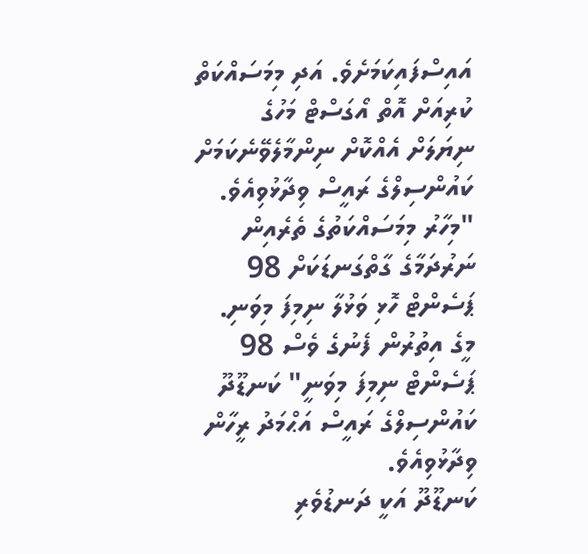އައިސްފައިކަމަށެވެ. އަދި މިމަސައްކަތް ކުރިއަށް އޮތް އޯގަސްޓް މަހުގެ ނިޔަލަށް އެއްކޮށް ނިންމާލެވޭނެކަމަށް ކައުންސިލްގެ ރައީސް ވިދާޅުވިއެވެ.
"މިހާރު މިމަސައްކަތުގެ ތެރެއިން ނަރުދަމާގެ ގާތްގަނޑަކަށް 98 ޕަސެންޓް ހޮޅި ވަޅުލާ ނިމިފަ މިވަނި. މީގެ އިތުރުން ފެނުގެ ވެސް 98 ޕަސެންޓް ނިމިފަ މިވަނީ" ކަނޑޫދޫ ކައުންސިލްގެ ރައީސް އަޙްމަދު ރީހާން ވިދާޅުވިއެވެ.
ކަނޑޫދޫ އަކީ ދަނޑުވެރި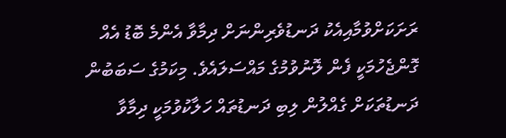ރަށަކަށްވުމާއިއެކު ދަނޑުވެރިންނަށް ދިމާވާ އެންމެ ބޮޑު އެއް ގޮންޖެހުމަކީ ފެން ލޮނުވުމުގެ މައްސަލައެވެ. މިކަމުގެ ސަބަބުން ދަނޑުތަކަށް ގެއްލުން ލިބި ދަނޑުތައް ހަލާކުވުމަކީ ދިމާވާ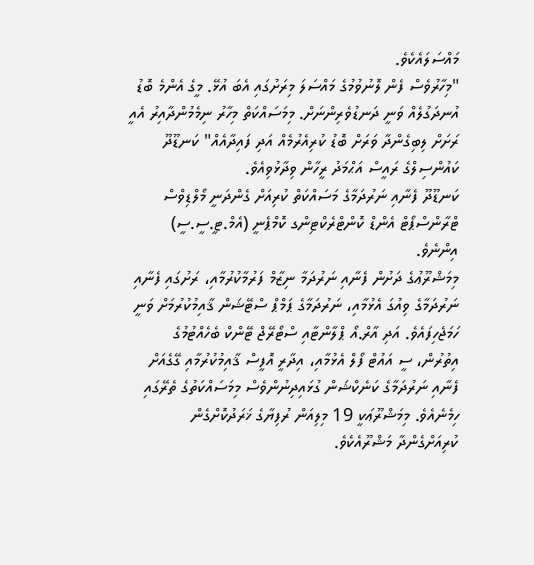މައްސަލައެކެވެ.
"މިހާރުވެސް ފެން ލޮނުވުމުގެ މައްސަލަ މިރަށުގައި އެބަ އުޅޭ. މީގެ އެންމެ ބޮޑު އުނދަގުލެއް ވަނީ ދަނޑުވެރިންނަށް. މިމަސައްކަތް މިހާރު ނިމެމުންދާއިރު އެއީ ރަށަށް ލިބިގެންދާ ވަރަށް ބޮޑު ކުރިއެރުމެއް އަދި ފައިދާއެއް" ކަނޑޫދޫ ކައުންސިލްގެ ރައީސް އަޙްމަދު ރީހާން ވިދާޅުވިއެވެ.
ކަނޑޫދޫ ފެނާއި ނަރުދަމާގެ މަސައްކަތް ކުރިއަށް ގެންދަނީ މޯލްޑިވްސް ޓްރާންސްޕޯޓް އެންޑް ކޮންޓްރެކްޓިންގ ކޮމްޕެނީ (އެމް.ޓީ.ސީ.ސީ) އިންނެވެ.
މިމަޝްރޫޢުގެ ދަށުން ފެނާއި ނަރުދަމާ ނިޒާމް ފަރުމާކުރުމާއި، ރަށުގައި ފެނާއި ނަރުދަމާގެ ވިއުގަ އެޅުމާއި، ނަރުދަމާގެ ޕަމްޕް ސްޓޭޝަން ޤާއިމުކުރުމަށް ވަނީ ހަމަޖެހިފައެވެ. އަދި އާރް.އޯ ޕްލާންޓާއި ސްޓޯރޭޖް ޓޭންކް ބެހެއްޓުމުގެ އިތުރުން، ސީ އައުޓް ފޯލް އެޅުމާއި، އިދާރީ އޮފީސް ޤާއިމުކުރުމާއި ގޭގެއަށް ފެނާއި ނަރުދަމާގެ ކަނެކްޝަން ގުޅައިދިނުންވެސް މިމަސައްކަތުގެ ތެރޭގައި ހިމެނެއެވެ. މިމަޝްރޫޢަކީ 19 މިލިއަން ރުފިޔާގެ ޚަރަދުކޮށްގެން ކުރިއަށްގެންދާ މަޝްރޫއެކެވެ.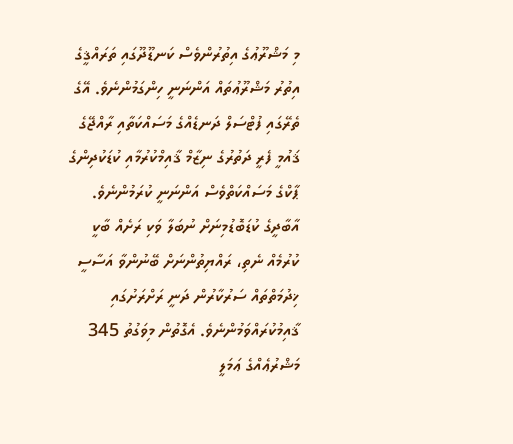މި މަޝްރޫޢުގެ އިތުރުންވެސް ކަނޑޫދޫގައި ތަރައްޤީގެ އިތުރު މަޝްރޫޢުތައް އަންނަނީ ހިންގަމުންނެވެ. އޭގެ ތެރޭގައި ފުޓްސަލް ދަނޑެއްގެ މަސައްކަތާއި ރާއްޖޭގެ ޤައުމީ ފެރީ ދަތުރުގެ ނިޒާމް ޤާއިމްކުރުމާއި ކުޑަކުދިންގެ ޕާކްގެ މަސައްކަތްވެސް އަންނަނީ ކުރަމުންނެވެ.
އާބާދީގެ ކުޑަބޮޑުމިނަށް ނުބަލާ ވަކި ރަށެއް ބާކީ ކުރުމެއް ނެތި، ރައްޔިތުންނަށް ބޭނުންވާ އަސާސީ ޚިދުމަތްތައް ސަރުކާރުން ދަނީ ރަށްރަށުގައި ޤާއިމުކުރައްވަމުންނެވެ. އެގޮތުން މިވަގުތު 345 މަޝްރުޢެއްގެ ޢަމަލީ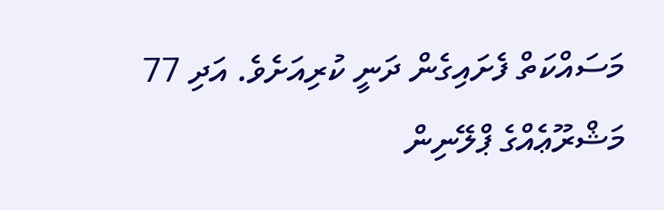މަސައްކަތް ފެށައިގެން ދަނީ ކުރިއަށެވެ. އަދި 77 މަޝްރޫޢެއްގެ ޕްލޭނިން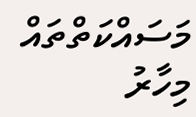މަސައްކަތްތައް މިހާރު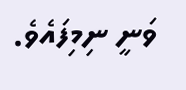ވަނީ ނިމިފައެވެ.